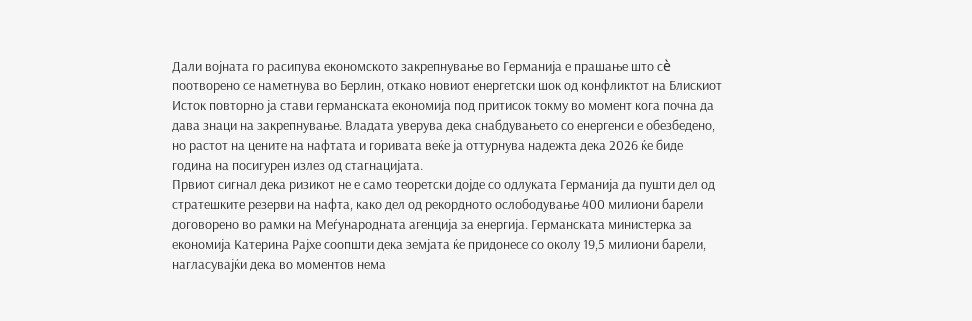Дали војната го расипува економското закрепнување во Германија е прашање што сè поотворено се наметнува во Берлин, откако новиот енергетски шок од конфликтот на Блискиот Исток повторно ја стави германската економија под притисок токму во момент кога почна да дава знаци на закрепнување. Владата уверува дека снабдувањето со енергенси е обезбедено, но растот на цените на нафтата и горивата веќе ја оттурнува надежта дека 2026 ќе биде година на посигурен излез од стагнацијата.
Првиот сигнал дека ризикот не е само теоретски дојде со одлуката Германија да пушти дел од стратешките резерви на нафта, како дел од рекордното ослободување 400 милиони барели договорено во рамки на Меѓународната агенција за енергија. Германската министерка за економија Катерина Рајхе соопшти дека земјата ќе придонесе со околу 19,5 милиони барели, нагласувајќи дека во моментов нема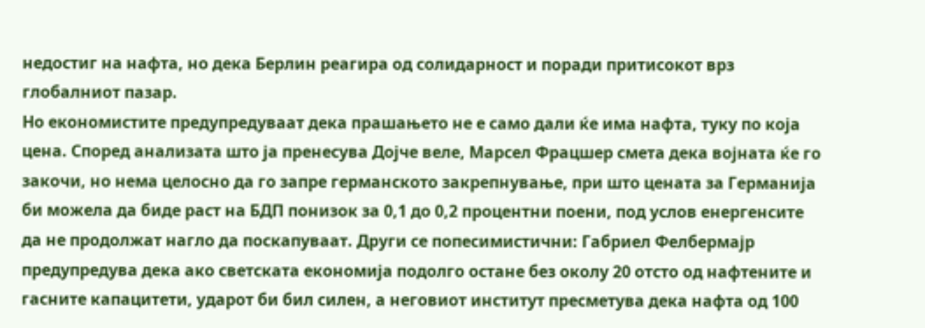недостиг на нафта, но дека Берлин реагира од солидарност и поради притисокот врз глобалниот пазар.
Но економистите предупредуваат дека прашањето не е само дали ќе има нафта, туку по која цена. Според анализата што ја пренесува Дојче веле, Марсел Фрацшер смета дека војната ќе го закочи, но нема целосно да го запре германското закрепнување, при што цената за Германија би можела да биде раст на БДП понизок за 0,1 до 0,2 процентни поени, под услов енергенсите да не продолжат нагло да поскапуваат. Други се попесимистични: Габриел Фелбермајр предупредува дека ако светската економија подолго остане без околу 20 отсто од нафтените и гасните капацитети, ударот би бил силен, а неговиот институт пресметува дека нафта од 100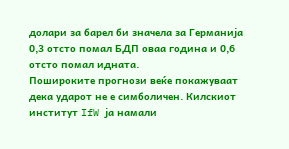долари за барел би значела за Германија 0,3 отсто помал БДП оваа година и 0,6 отсто помал идната.
Пошироките прогнози веќе покажуваат дека ударот не е симболичен. Килскиот институт IfW ја намали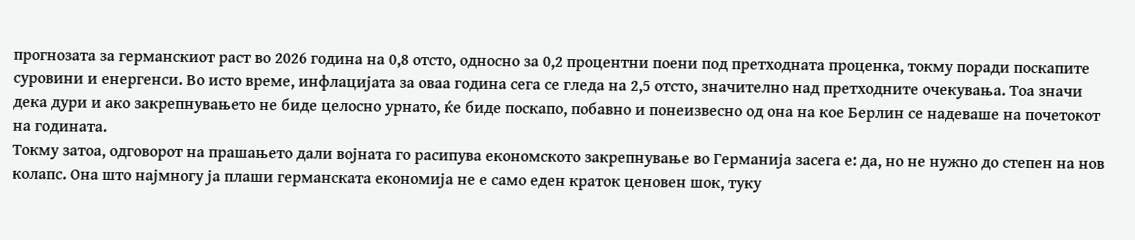прогнозата за германскиот раст во 2026 година на 0,8 отсто, односно за 0,2 процентни поени под претходната проценка, токму поради поскапите суровини и енергенси. Во исто време, инфлацијата за оваа година сега се гледа на 2,5 отсто, значително над претходните очекувања. Тоа значи дека дури и ако закрепнувањето не биде целосно урнато, ќе биде поскапо, побавно и понеизвесно од она на кое Берлин се надеваше на почетокот на годината.
Токму затоа, одговорот на прашањето дали војната го расипува економското закрепнување во Германија засега е: да, но не нужно до степен на нов колапс. Она што најмногу ја плаши германската економија не е само еден краток ценовен шок, туку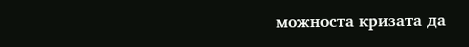можноста кризата да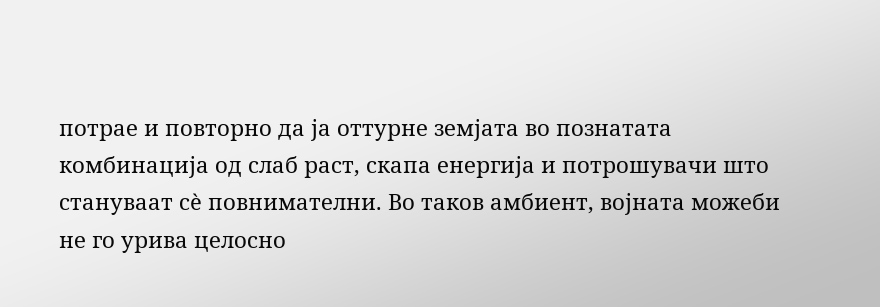потрае и повторно да ја оттурне земјата во познатата комбинација од слаб раст, скапа енергија и потрошувачи што стануваат сè повнимателни. Во таков амбиент, војната можеби не го урива целосно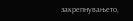закрепнувањето,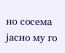но сосема јасно му го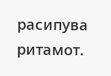расипува ритамот.